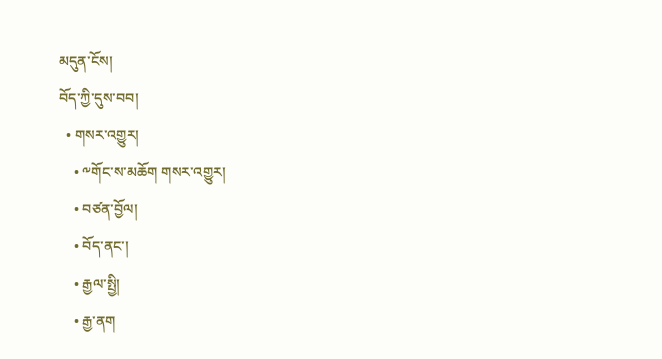མདུན་ངོས།
བོད་ཀྱི་དུས་བབ།
  • གསར་འགྱུར།
    • ༸གོང་ས་མཆོག གསར་འགྱུར།
    • བཙན་བྱོལ།
    • བོད་ནང་།
    • རྒྱལ་སྤྱི།
    • རྒྱ་ནག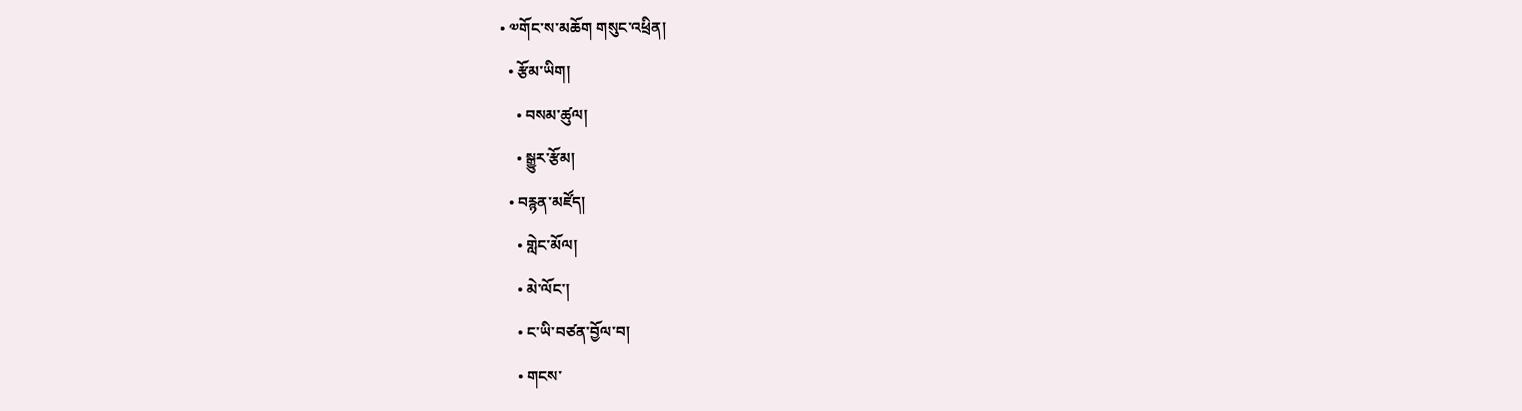• ༧གོང་ས་མཆོག གསུང་འཕྲིན།
  • རྩོམ་ཡིག།
    • བསམ་ཚུལ།
    • སྒྱུར་རྩོམ།
  • བརྙན་མཛོད།
    • གླེང་མོལ།
    • མེ་ལོང་།
    • ང་ཡི་བཙན་བྱོལ་བ།
    • གངས་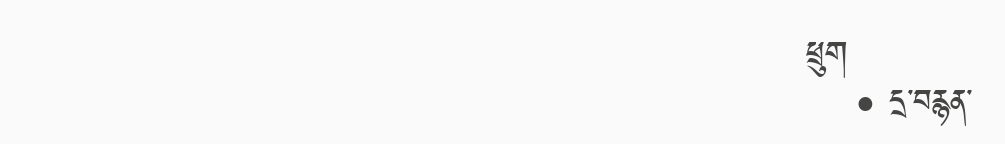ཕྲུག
    • དྲ་བརྙན་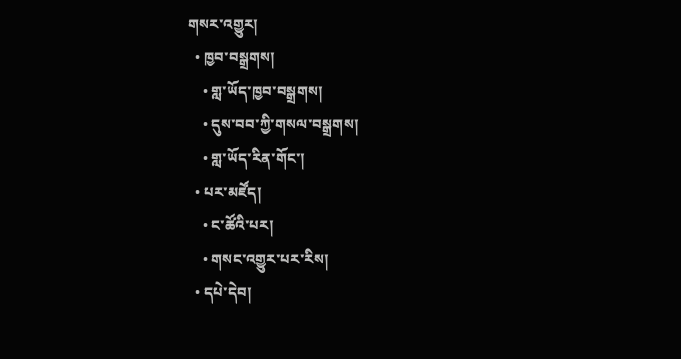གསར་འགྱུར།
  • ཁྱབ་བསྒྲགས།
    • གླ་ཡོད་ཁྱབ་བསྒྲགས།
    • དུས་བབ་ཀྱི་གསལ་བསྒྲགས།
    • གླ་ཡོད་རིན་གོང་།
  • པར་མཛོད།
    • ང་ཚོའི་པར།
    • གསང་འགྱུར་པར་རིས།
  • དཔེ་དེབ།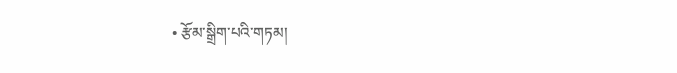• རྩོམ་སྒྲིག་པའི་གཏམ།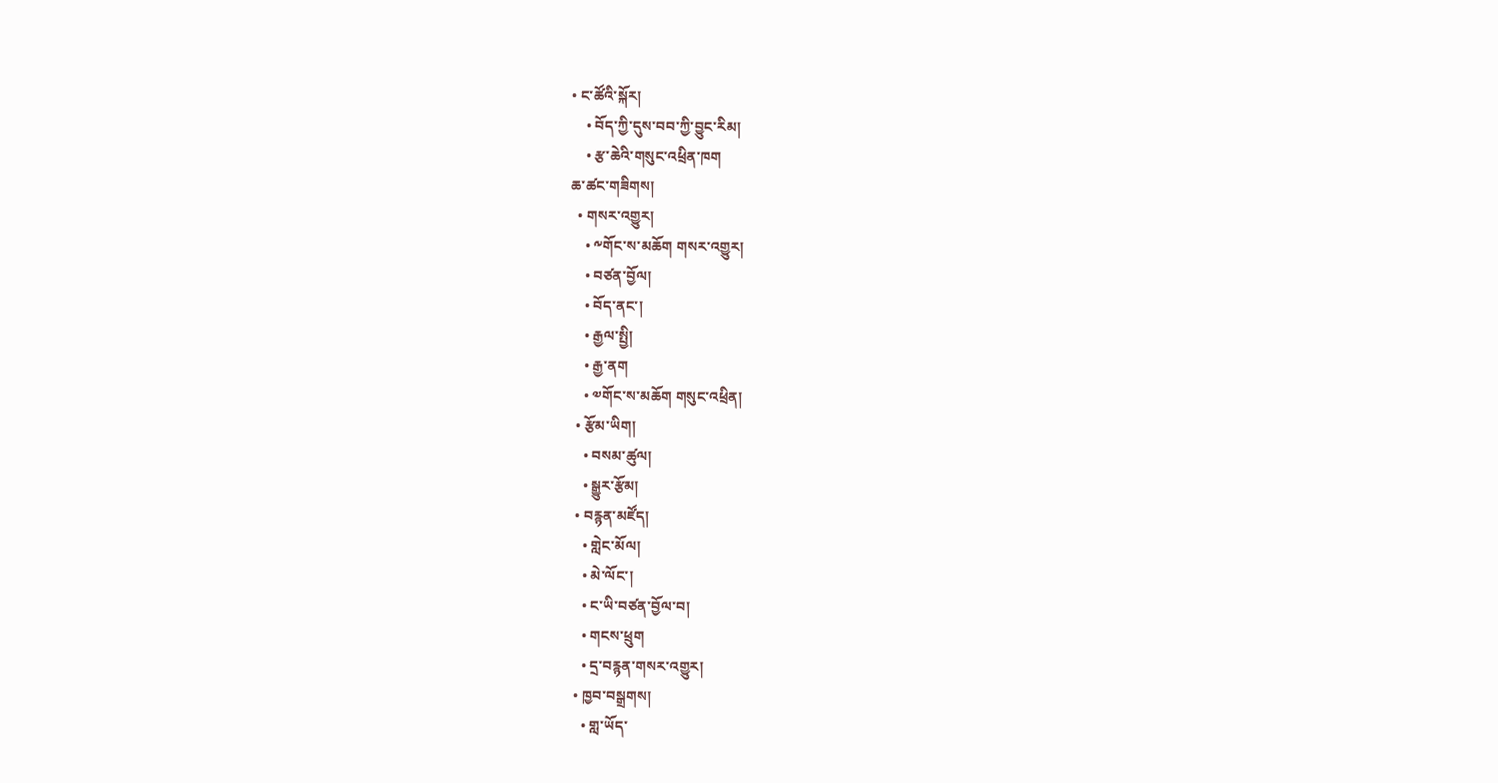• ང་ཚོའི་སྐོར།
    • བོད་ཀྱི་དུས་བབ་ཀྱི་བྱུང་རིམ།
    • རྩ་ཆེའི་གསུང་འཕྲིན་ཁག
ཆ་ཚང་གཟིགས།
  • གསར་འགྱུར།
    • ༸གོང་ས་མཆོག གསར་འགྱུར།
    • བཙན་བྱོལ།
    • བོད་ནང་།
    • རྒྱལ་སྤྱི།
    • རྒྱ་ནག
    • ༧གོང་ས་མཆོག གསུང་འཕྲིན།
  • རྩོམ་ཡིག།
    • བསམ་ཚུལ།
    • སྒྱུར་རྩོམ།
  • བརྙན་མཛོད།
    • གླེང་མོལ།
    • མེ་ལོང་།
    • ང་ཡི་བཙན་བྱོལ་བ།
    • གངས་ཕྲུག
    • དྲ་བརྙན་གསར་འགྱུར།
  • ཁྱབ་བསྒྲགས།
    • གླ་ཡོད་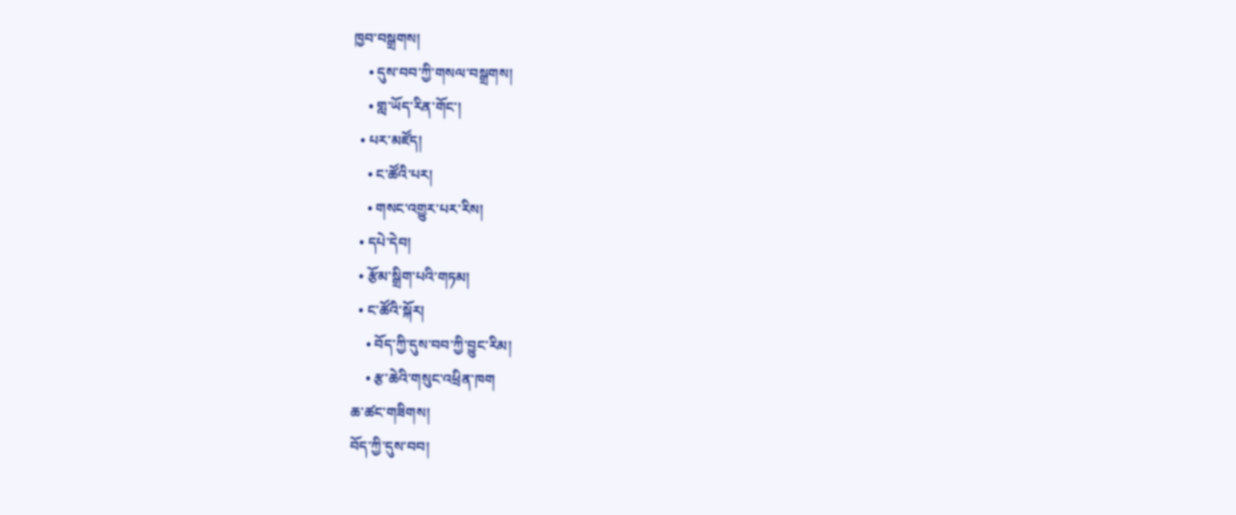ཁྱབ་བསྒྲགས།
    • དུས་བབ་ཀྱི་གསལ་བསྒྲགས།
    • གླ་ཡོད་རིན་གོང་།
  • པར་མཛོད།
    • ང་ཚོའི་པར།
    • གསང་འགྱུར་པར་རིས།
  • དཔེ་དེབ།
  • རྩོམ་སྒྲིག་པའི་གཏམ།
  • ང་ཚོའི་སྐོར།
    • བོད་ཀྱི་དུས་བབ་ཀྱི་བྱུང་རིམ།
    • རྩ་ཆེའི་གསུང་འཕྲིན་ཁག
ཆ་ཚང་གཟིགས།
བོད་ཀྱི་དུས་བབ།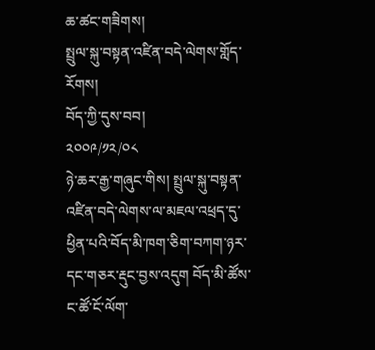ཆ་ཚང་གཟིགས།
སྤྲུལ་སྐུ་བསྟན་འཛིན་བདེ་ལེགས་གློད་རོགས།
བོད་ཀྱི་དུས་བབ།
༢༠༠༩/༡༢/༠༨
ཉེ་ཆར་རྒྱ་གཞུང་གིས། སྤྲུལ་སྐུ་བསྟན་འཛིན་བདེ་ལེགས་ལ་མཇལ་འཕྲད་དུ་ཕྱིན་པའི་བོད་མི་ཁག་ཅིག་བཀག་ཉར་དང་གཅར་རྡུང་བྱས་འདུག བོད་མི་ཚོས་ང་ཚོ་ངོ་ལོག་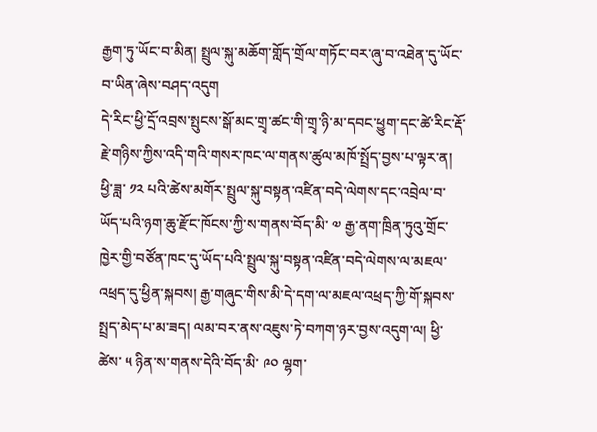རྒྱག་ཏུ་ཡོང་བ་མིན། སྤྲུལ་སྐུ་མཆོག་གློད་གྲོལ་གཏོང་བར་ཞུ་བ་འཐེན་དུ་ཡོང་བ་ཡིན་ཞེས་བཤད་འདུག
དེ་རིང་ཕྱི་དྲོ་འབྲས་སྤུངས་སྒོ་མང་གྲྭ་ཚང་གི་གྲྭ་ཉི་མ་དབང་ཕྱུག་དང་ཚེ་རིང་རྡོ་རྗེ་གཉིས་ཀྱིས་འདི་གའི་གསར་ཁང་ལ་གནས་ཚུལ་མཁོ་སྤྲོད་བྱས་པ་ལྟར་ན། ཕྱི་ཟླ་ ༡༢ པའི་ཚེས་མགོར་སྤྲུལ་སྐུ་བསྟན་འཛིན་བདེ་ལེགས་དང་འབྲེལ་བ་ཡོད་པའི་ཉག་ཆུ་རྫོང་ཁོངས་ཀྱི་ས་གནས་བོད་མི་ ༧ རྒྱ་ནག་ཁྲིན་ཏུའུ་གྲོང་ཁྱེར་གྱི་བཙོན་ཁང་དུ་ཡོད་པའི་སྤྲུལ་སྐུ་བསྟན་འཛིན་བདེ་ལེགས་ལ་མཇལ་འཕྲད་དུ་ཕྱིན་སྐབས། རྒྱ་གཞུང་གིས་མི་དེ་དག་ལ་མཇལ་འཕྲད་ཀྱི་གོ་སྐབས་སྤྲད་མེད་པ་མ་ཟད། ལམ་བར་ནས་འཇུས་ཏེ་བཀག་ཉར་བྱས་འདུག་ལ། ཕྱི་ཚེས་ ༥ ཉིན་ས་གནས་དེའི་བོད་མི་ ༩༠ ལྷག་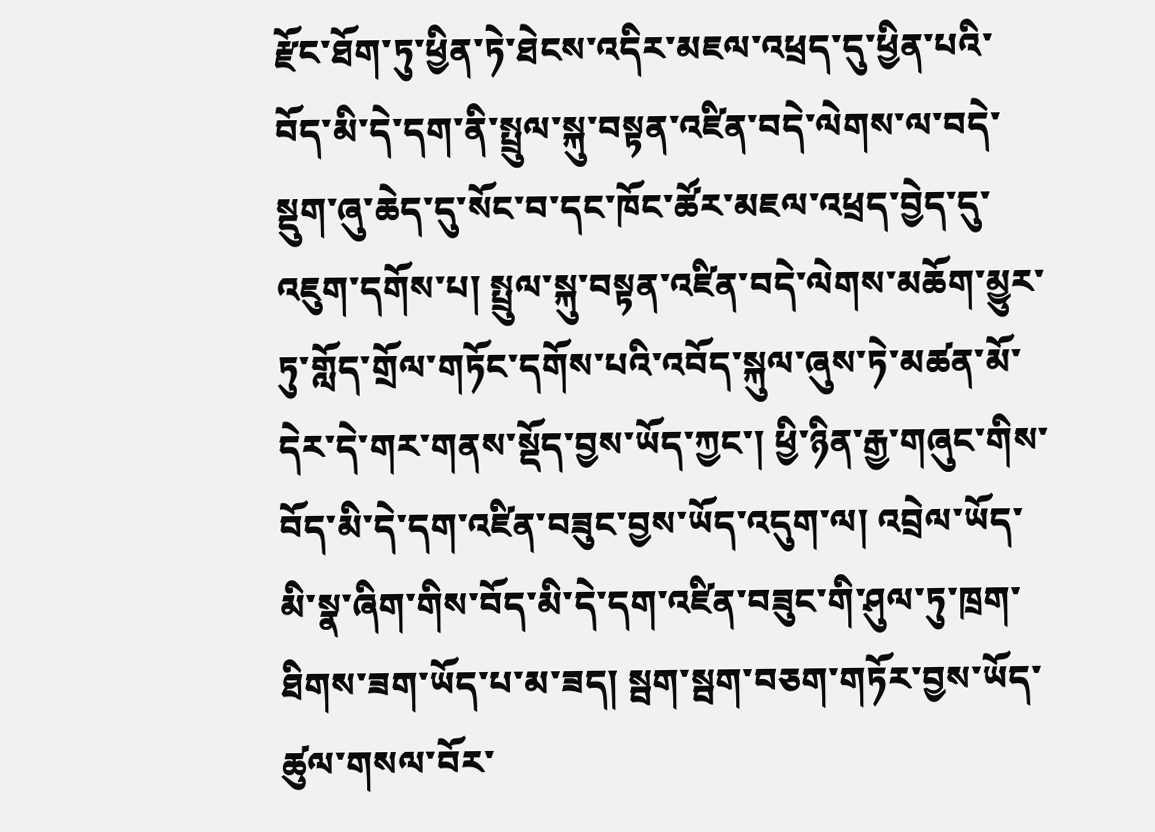རྫོང་ཐོག་ཏུ་ཕྱིན་ཏེ་ཐེངས་འདིར་མཇལ་འཕྲད་དུ་ཕྱིན་པའི་བོད་མི་དེ་དག་ནི་སྤྲུལ་སྐུ་བསྟན་འཛིན་བདེ་ལེགས་ལ་བདེ་སྡུག་ཞུ་ཆེད་དུ་སོང་བ་དང་ཁོང་ཚོར་མཇལ་འཕྲད་བྱེད་དུ་འཇུག་དགོས་པ། སྤྲུལ་སྐུ་བསྟན་འཛིན་བདེ་ལེགས་མཆོག་མྱུར་ཏུ་གློད་གྲོལ་གཏོང་དགོས་པའི་འབོད་སྐུལ་ཞུས་ཏེ་མཚན་མོ་དེར་དེ་གར་གནས་སྡོད་བྱས་ཡོད་ཀྱང་། ཕྱི་ཉིན་རྒྱ་གཞུང་གིས་བོད་མི་དེ་དག་འཛིན་བཟུང་བྱས་ཡོད་འདུག་ལ། འབྲེལ་ཡོད་མི་སྣ་ཞིག་གིས་བོད་མི་དེ་དག་འཛིན་བཟུང་གི་ཤུལ་ཏུ་ཁྲག་ཐིགས་ཟག་ཡོད་པ་མ་ཟད། སྦག་སྦག་བཅག་གཏོར་བྱས་ཡོད་ཚུལ་གསལ་བོར་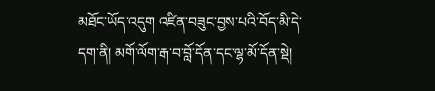མཐོང་ཡོད་འདུག འཛིན་བཟུང་བྱས་པའི་བོད་མི་དེ་དག་ནི། མགོ་ལོག་རྒ་བ་བློ་དོན་དང་ལྷ་མོ་དོན་སྡེ།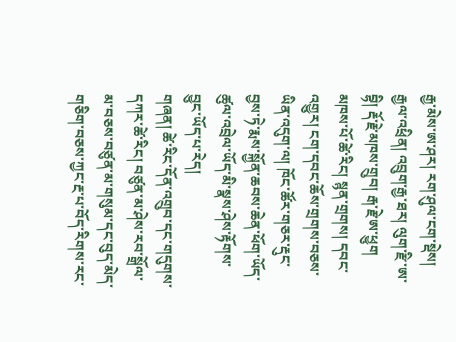རྒྱ་མེས་ཨ་ཤར། རག་ཤུལ་ངག་སྡེས། རྒྱལ་འཕྲིན། འབྲུག་རྒྱ་ཐར། ལུག་རྫི་ཨ་བྷི། རྡོ་རྗེ་མཁས་གྲུབ། རྒ་རྗེ་ཨ་ཕྱུག མཁས་པོ་ཚེ་རིང། སྙན་གྲགས། དབང་འགྱུར། ངག་དབང་ཆོས་གྲགས་བཅས་ཡིན་འདུག་ལ། ཁོང་ཚོར་གཅར་རྡུང་བྱས་ཏེ་རྨས་སྐྱོན་ཆབས་ཆེན་ཕོག་ཡོད་ཚུལ་འབྲེལ་ཡོད་མི་སྣས་ཤེས་རྟོགས་བྱུང་ཡོད་པ་རེད།
གཞན། ཚེ་རིང་དོན་འགྲུབ་དང་གདུགས་དཀར་ཚེ་རིང། བཙུན་མ་ཤེས་རབ་སྒྲོལ་མ་བཅས་བཙུན་མ་གསུམ་དང་བུད་མེད་གཅིག་བཅས་ཀྱང་རྔ་པ་བོད་རིགས་རང་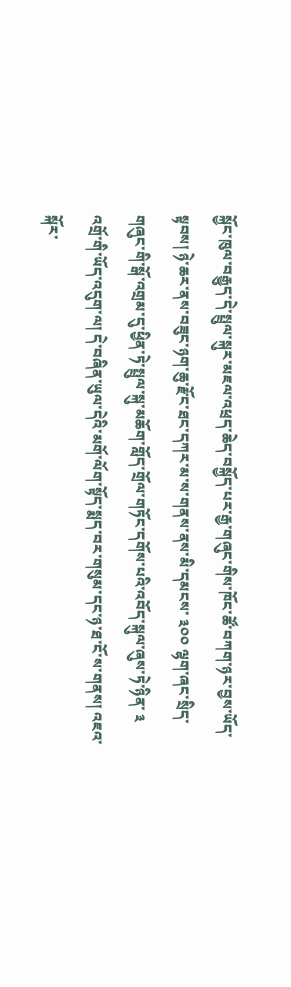སྐྱོང་ཁུལ་བརྒྱུད་དེ་སྤྲུལ་སྐུར་མཇལ་འཕྲད་ཆེད་བསྐྱོད་པར་རྒྱ་གཞུང་གིས་ཁོང་ཚོ་བཀག་ཉར་བྱས་ཡོད་སྟབས། ཉེ་ཆར་ནས་བཟུང་ཉག་ཆུ་རྫོང་ཐང་དཀར་མ་ས་གནས་ནས་མི་དམངས་ ༣༠༠ ལྷག་ཞང་སྲིད་གཞུང་གི་སྒོ་འགྲམ་དུ་ཕྱིན་ཏེ་སྤྲུལ་སྐུ་མཆོག་གློད་གྲོལ་གཏོང་དགོས་པའི་འབོད་སྐུལ་ཞུས་ཏེ་ཉིན་ ༣ འགྲོ་གི་ཡོད་འདུག་ལ། དེ་བཞིན་ཡུལ་དེའི་མགོ་ལོག་སྟོད་སྨད་བར་གསུམ་དང་ཉ་ཐ་ངོ་ས་གནས། འཇའ་སྐོར་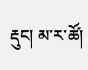རྡུང། མ་ར་ཚོ།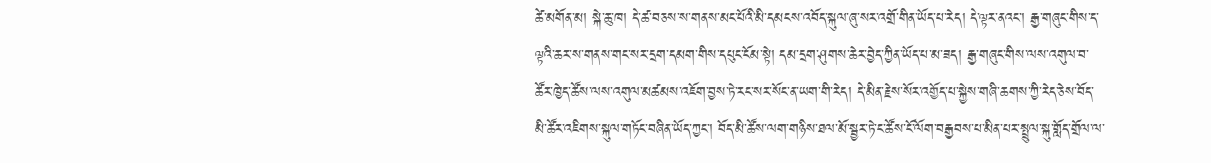ཚེ་མགོན་མ། སྐེ་ཆུ་ཁ། དེ་ཚ་བཅས་ས་གནས་མང་པོའི་མི་དམངས་འབོད་སྐུལ་ཞུ་སར་འགྲོ་གིན་ཡོད་པ་རེད། དེ་ལྟར་ནའང་། རྒྱ་གཞུང་གིས་ད་ལྟའི་ཆར་ས་གནས་གང་སར་དྲག་དམག་གིས་དཔུང་ངོམ་སྟེ། དམ་དྲག་ཤུགས་ཆེར་བྱེད་ཀྱིན་ཡོད་པ་མ་ཟད། རྒྱ་གཞུང་གིས་ལས་འགུལ་བ་ཚོར་ཁྱེད་ཚོས་ལས་འགུལ་མཚམས་འཇོག་བྱས་ཏེ་རང་སར་སོང་ན་ཡག་གི་རེད། དེ་མིན་རྗེས་སོར་འགྱོད་པ་སྐྱེས་གཞི་ཆགས་ཀྱི་རེད་ཅེས་བོད་མི་ཚོར་འཇིགས་སྐུལ་གཏོང་བཞིན་ཡོད་ཀྱང་། བོད་མི་ཚོས་ལག་གཉིས་ཐལ་མོ་སྦྱར་ཏེ་ང་ཚོས་ངོ་ལོག་བརྒྱབས་པ་མིན་པར་སྤྲུལ་སྐུ་གློད་གྲོལ་ལ་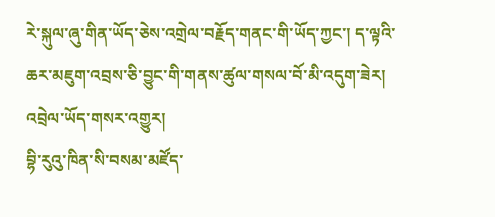རེ་སྐུལ་ཞུ་གིན་ཡོད་ཅེས་འགྲེལ་བརྗོད་གནང་གི་ཡོད་ཀྱང་། ད་ལྟའི་ཆར་མཇུག་འབྲས་ཅི་བྱུང་གི་གནས་ཚུལ་གསལ་བོ་མི་འདུག་ཟེར།
འབྲེལ་ཡོད་གསར་འགྱུར།
བྷི་རུའུ་ཁིན་སི་བསམ་མཛོད་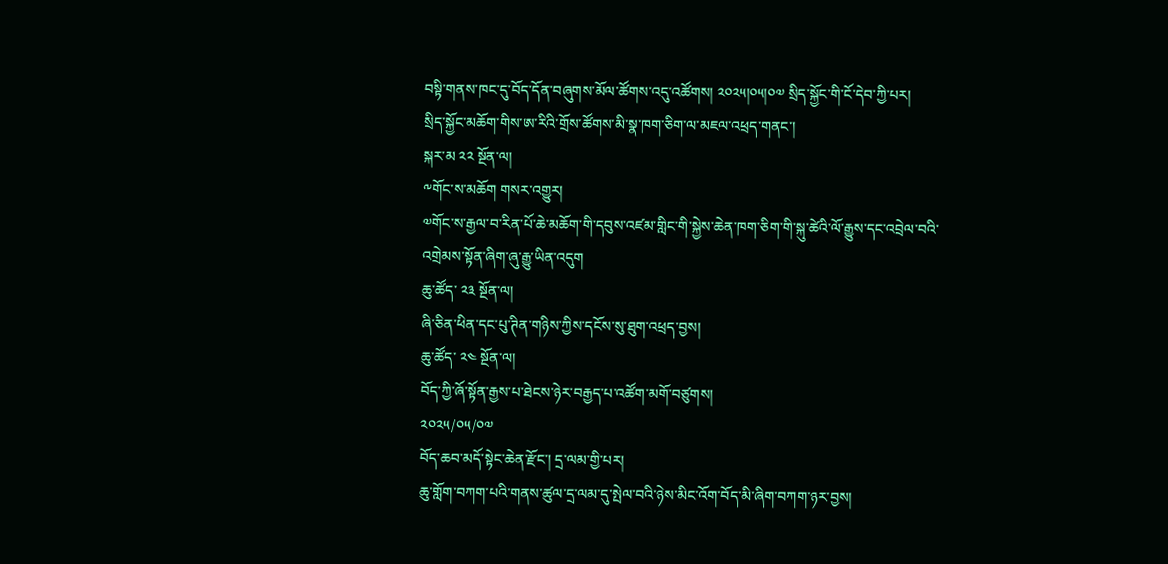བསྟི་གནས་ཁང་དུ་བོད་དོན་བཞུགས་མོལ་ཚོགས་འདུ་འཚོགས། ༢༠༢༥།༠༥།༠༧ སྲིད་སྐྱོང་གི་ངོ་དེབ་ཀྱི་པར།
སྲིད་སྐྱོང་མཆོག་གིས་ཨ་རིའི་གྲོས་ཚོགས་མི་སྣ་ཁག་ཅིག་ལ་མཇལ་འཕྲད་གནང་།
སྐར་མ ༢༢ སྔོན་ལ།
༸གོང་ས་མཆོག གསར་འགྱུར།
༧གོང་ས་རྒྱལ་བ་རིན་པོ་ཆེ་མཆོག་གི་དབུས་འཛམ་གླིང་གི་སྐྱེས་ཆེན་ཁག་ཅིག་གི་སྐུ་ཚེའི་ལོ་རྒྱུས་དང་འབྲེལ་བའི་འགྲེམས་སྟོན་ཞིག་ཞུ་རྒྱུ་ཡིན་འདུག
ཆུ་ཚོད་ ༢༣ སྔོན་ལ།
ཞི་ཅིན་ཕིན་དང་པུ་ཊིན་གཉིས་ཀྱིས་དངོས་སུ་ཐུག་འཕྲད་བྱས།
ཆུ་ཚོད་ ༢༤ སྔོན་ལ།
བོད་ཀྱི་ཞོ་སྟོན་རྒྱས་པ་ཐེངས་ཉེར་བརྒྱད་པ་འཚོག་མགོ་བཙུགས།
༢༠༢༥/༠༥/༠༧
བོད་ཆབ་མདོ་སྟེང་ཆེན་རྫོང་། དྲ་ལམ་གྱི་པར།
ཆུ་གློག་བཀག་པའི་གནས་ཚུལ་དྲ་ལམ་དུ་སྤེལ་བའི་ཉེས་མིང་འོག་བོད་མི་ཞིག་བཀག་ཉར་བྱས།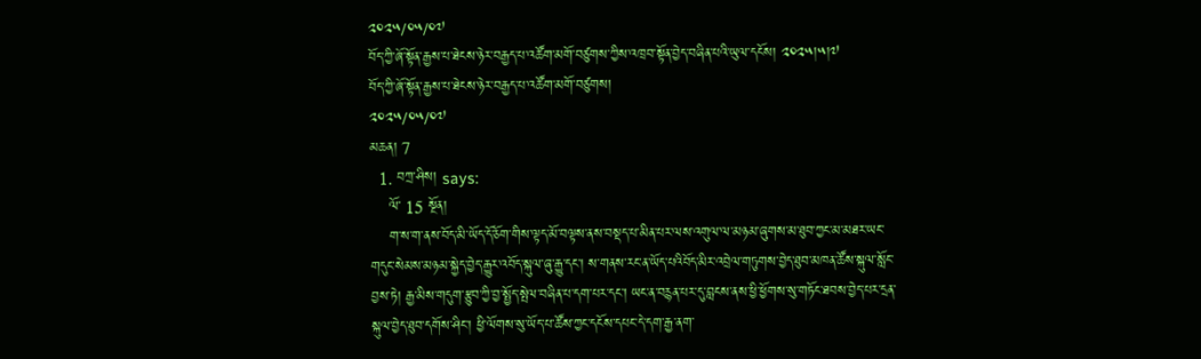༢༠༢༥/༠༥/༠༧
བོད་ཀྱི་ཞོ་སྟོན་རྒྱས་པ་ཐེངས་ཉེར་བརྒྱད་པ་འཚོག་མགོ་བཙུགས་ཀྱིས་འཁྲབ་སྟོན་བྱེད་བཞིན་པའི་ཡུལ་དངོས། ༢༠༢༥།༥།༧
བོད་ཀྱི་ཞོ་སྟོན་རྒྱས་པ་ཐེངས་ཉེར་བརྒྱད་པ་འཚོག་མགོ་བཙུགས།
༢༠༢༥/༠༥/༠༧
མཆན། 7
  1. བཀྲ་ཤིས། says:
    ལོ་ 15 སྔོན།
    ག་ས་ག་ནས་བོད་མི་ཡོད་དོ་ཅོག་གིས་ལྟད་མོ་བལྟས་ནས་བསྡད་པ་མིན་པར་ལས་འགུལ་ལ་མཉམ་ཞུགས་མ་ཐུབ་ཀྱང་མ་མཐར་ཡང་གདུང་སེམས་མཉམ་སྐྱེད་བྱེད་རྒྱུར་འབོད་སྐུལ་ཞུ་རྒྱུ་དང་། ས་གནས་རང་ན་ཡོད་པའིབོད་མིར་འབྲེལ་གཏུགས་བྱེད་ཐུབ་མཁན་ཚོས་སྐུལ་སློང་བྱས་ཏེ། རྒྱ་མིས་གདུག་རྩུབ་ཀྱི་བྱ་སྤྱོད་སྤེལ་བཞིན་པ་དག་པར་དང་། ཡང་ན་བརྙན་པར་དུ་བླངས་ནས་ཕྱི་ཕྱོགས་སུ་གཏོང་ཐབས་བྱེད་པར་དྲན་སྐུལ་བྱེད་ཐུབ་དགོས་ཤིང་། ཕྱི་ལོགས་སུ་ཡོད་པ་ཚོས་ཀྱང་དངོས་དཔང་དེ་དག་རྒྱ་ནག་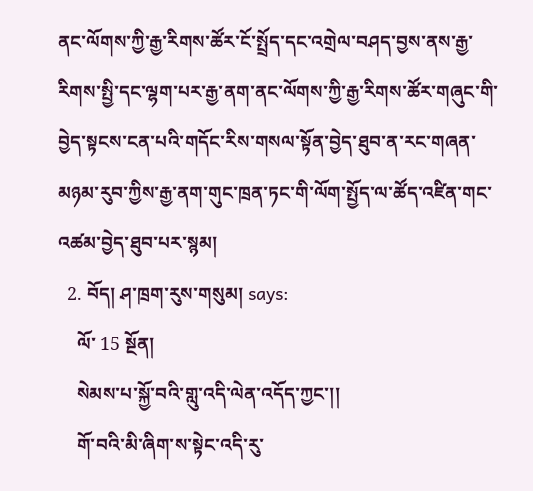ནང་ལོགས་ཀྱི་རྒྱ་རིགས་ཚོར་ངོ་སྤྲོད་དང་འགྲེལ་བཤད་བྱས་ནས་རྒྱ་རིགས་སྤྱི་དང་ལྷག་པར་རྒྱ་ནག་ནང་ལོགས་ཀྱི་རྒྱ་རིགས་ཚོར་གཞུང་གི་བྱེད་སྟངས་ངན་པའི་གདོང་རིས་གསལ་སྟོན་བྱེད་ཐུབ་ན་རང་གཞན་མཉམ་རུབ་ཀྱིས་རྒྱ་ནག་གུང་ཁྲན་ཏང་གི་ལོག་སྤྱོད་ལ་ཚོད་འཛིན་གང་འཚམ་བྱེད་ཐུབ་པར་སྙམ།
  2. བོད། ཤ་ཁྲག་རུས་གསུམ། says:
    ལོ་ 15 སྔོན།
    སེམས་པ་སྐྱོ་བའི་གླུ་འདི་ལེན་འདོད་ཀྱང་།།
    གོ་བའི་མི་ཞིག་ས་སྟེང་འདི་རུ་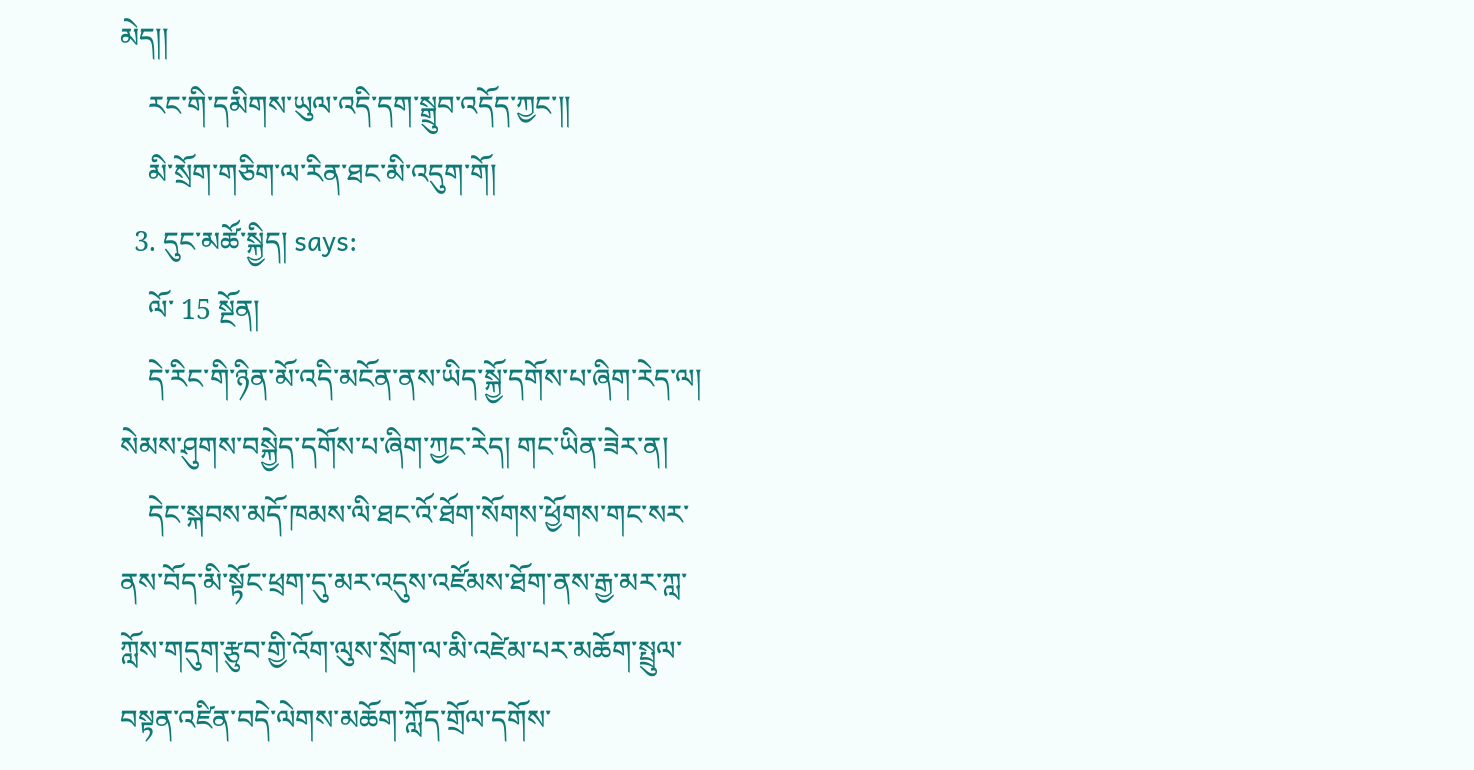མེད།།
    རང་གི་དམིགས་ཡུལ་འདི་དག་སྒྲུབ་འདོད་ཀྱང་།།
    མི་སྲོག་གཅིག་ལ་རིན་ཐང་མི་འདུག་གོ།
  3. དུང་མཚོ་སྐྱིད། says:
    ལོ་ 15 སྔོན།
    དེ་རིང་གི་ཉིན་མོ་འདི་མངོན་ནས་ཡིད་སྐྱོ་དགོས་པ་ཞིག་རེད་ལ། སེམས་ཤུགས་བསྐྱེད་དགོས་པ་ཞིག་ཀྱང་རེད། གང་ཡིན་ཟེར་ན།
    དེང་སྐབས་མདོ་ཁམས་ལི་ཐང་འོ་ཐོག་སོགས་ཕྱོགས་གང་སར་ནས་བོད་མི་སྟོང་ཕྲག་དུ་མར་འདུས་འཛོམས་ཐོག་ནས་རྒྱ་མར་ཀླ་ཀློས་གདུག་རྩུབ་གྱི་འོག་ལུས་སྲོག་ལ་མི་འཛེམ་པར་མཆོག་སྤྲུལ་བསྟན་འཛིན་བདེ་ལེགས་མཆོག་ཀློད་གྲོལ་དགོས་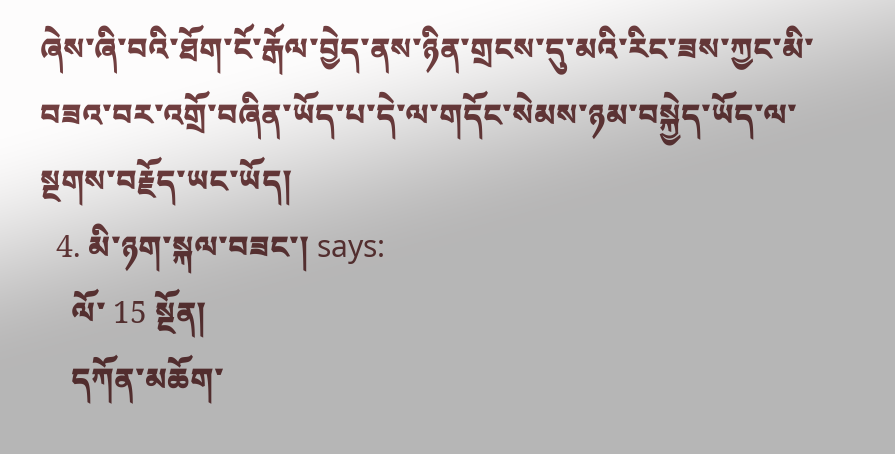ཞེས་ཞི་བའི་ཐོག་ངོ་རྒོལ་བྱེད་ནས་ཉིན་གྲངས་དུ་མའི་རིང་ཟས་ཀྱང་མི་བཟའ་བར་འགྲོ་བཞིན་ཡོད་པ་དེ་ལ་གདོང་སེམས་ཉམ་བསྐྱེད་ཡོད་ལ་སྔགས་བརྗོད་ཡང་ཡོད།
  4. མི་ཉག་སྐལ་བཟང་། says:
    ལོ་ 15 སྔོན།
    དཀོན་མཆོག་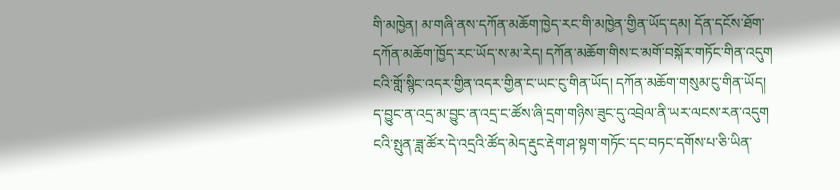གི་མཁྱེན། མ་གཞི་ནས་དཀོན་མཆོག་ཁྱེད་རང་གི་མཁྱེན་གྱིན་ཡོད་དམ། དོན་དངོས་ཐོག་དཀོན་མཆོག་ཁྱོད་རང་ཡོད་ས་མ་རེད། དཀོན་མཆོག་གིས་ང་མགོ་བསྐོར་གཏོང་གིན་འདུག ངའི་གློ་སྙིང་འདར་གྱིན་འདར་གྱིན་ང་ཡང་ངུ་གིན་ཡོད། དཀོན་མཆོག་གསུམ་ངུ་གིན་ཡོད། ད་བྱུང་ན་འདྲ་མ་བྱུང་ན་འདྲ་ང་ཚོས་ཞི་དྲག་གཉིས་ཟུང་དུ་འབྲེལ་ནི་ཡར་ལངས་རན་འདུག ངའི་སྤུན་ཟླ་ཚོར་དེ་འདྲའི་ཚོད་མེད་རྡུང་རྡེག་ཤ་སྟག་གཏོང་དང་བཏང་དགོས་པ་ཅི་ཡིན་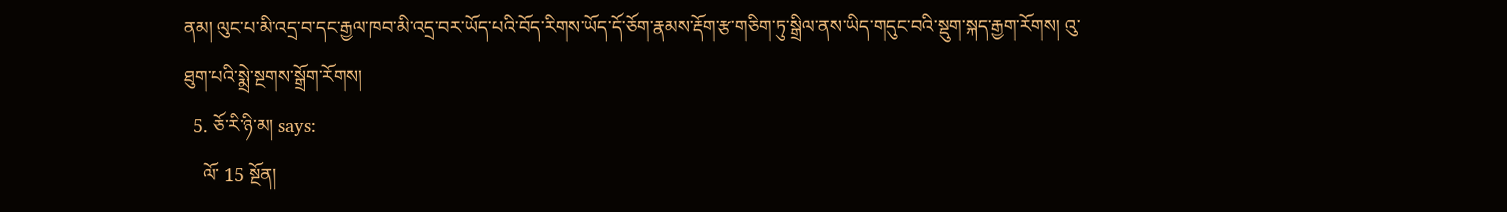ནམ། ལུང་པ་མི་འདྲ་བ་དང་རྒྱལ་ཁབ་མི་འདྲ་བར་ཡོད་པའི་བོད་རིགས་ཡོད་དོ་ཅོག་རྣམས་རྡོག་རྩ་གཅིག་ཏུ་སྒྲིལ་ནས་ཡིད་གདུང་བའི་སྡུག་སྐད་རྒྱག་རོགས། འུ་ཐུག་པའི་སྨྲེ་སྔགས་སྒྲོག་རོགས།
  5. ཅོ་རི་ཉི་མ། says:
    ལོ་ 15 སྔོན།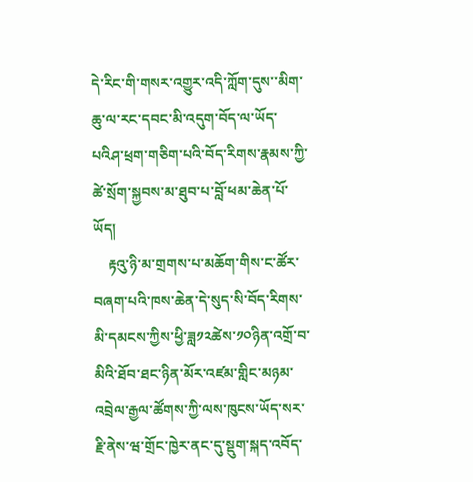དེ་རིང་གི་གསར་འགྱུར་འདི་ཀློག་དུས་་མིག་ཆུ་ལ་རང་དབང་མི་འདུག་བོད་ལ་ཡོད་པའིཤ་ཕྲག་གཅིག་པའི་བོད་རིགས་རྣམས་ཀྱི་ཚེ་སྲོག་སྐྱབས་མ་ཐུབ་པ་བློ་ཕམ་ཆེན་པོ་ཡོད།
    རྟའུ་ཉི་མ་གྲགས་པ་མཆོག་གིས་ང་ཚོར་བཞག་པའི་ཁས་ཆེན་དེ་སུད་སི་བོད་རིགས་མི་དམངས་ཀྱིས་ཕྱི་ཟླ༡༢ཚེས་༡༠ཉིན་འགྲོ་བ་མིའི་ཐོབ་ཐང་ཉིན་མོར་འཛམ་གླིང་མཉམ་འབྲེལ་རྒྱལ་ཚོགས་ཀྱི་ལས་ཁུངས་ཡོད་སར་རྗི་ནེས་ཝ་གྲོང་ཁྱེར་ནང་དུ་སྡུག་སྐད་འབོད་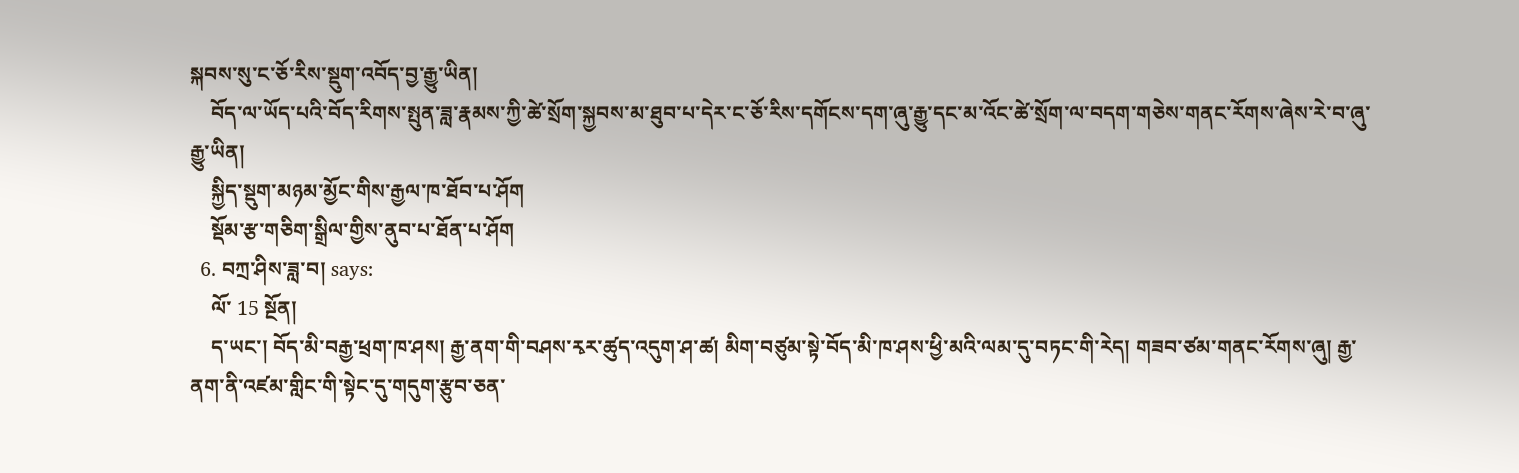སྐབས་སུ་ང་ཅོ་རིས་སྡུག་འབོད་བྱ་རྒྱུ་ཡིན།
    བོད་ལ་ཡོད་པའི་བོད་རིགས་སྤུན་ཟླ་རྣམས་ཀྱི་ཚེ་སྲོག་སྐྱབས་མ་ཐུབ་པ་དེར་ང་ཅོ་རིས་དགོངས་དག་ཞུ་རྒྱུ་དང་མ་འོང་ཚེ་སྲོག་ལ་བདག་གཅེས་གནང་རོགས་ཞེས་རེ་བ་ཞུ་རྒྱུ་ཡིན།
    སྐྱིད་སྡུག་མཉམ་མྱོང་གིས་རྒྱལ་ཁ་ཐོབ་པ་ཤོག
    སྡོམ་རྩ་གཅིག་སྒྲིལ་གྱིས་ནུབ་པ་ཐོན་པ་ཤོག
  6. བཀྲ་ཤིས་ཟླ་བ། says:
    ལོ་ 15 སྔོན།
    ད་ཡང་། བོད་མི་བརྒྱ་ཕྲག་ཁ་ཤས། རྒྱ་ནག་གི་བཤས་རྭར་ཚུད་འདུག་ཤ་ཚ། མིག་བཙུམ་སྟེ་བོད་མི་ཁ་ཤས་ཕྱི་མའི་ལམ་དུ་བཏང་གི་རེད། གཟབ་ཙམ་གནང་རོགས་ཞུ། རྒྱ་ནག་ནི་འཛམ་གླིང་གི་སྟེང་དུ་གདུག་རྩུབ་ཅན་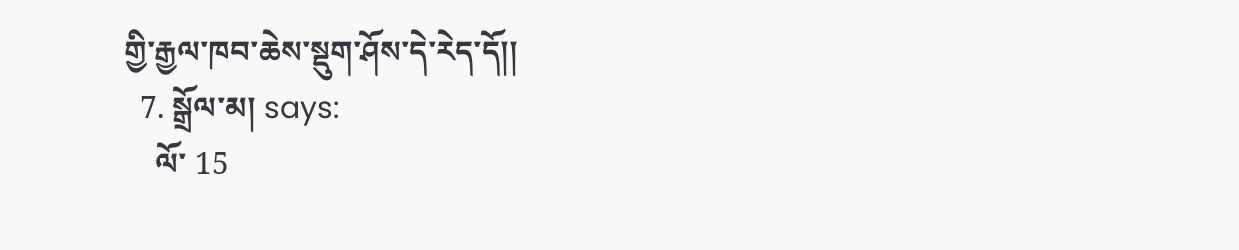གྱི་རྒྱལ་ཁབ་ཆེས་སྡུག་ཤོས་དེ་རེད་དོ།།
  7. སྒྲོལ་མ། says:
    ལོ་ 15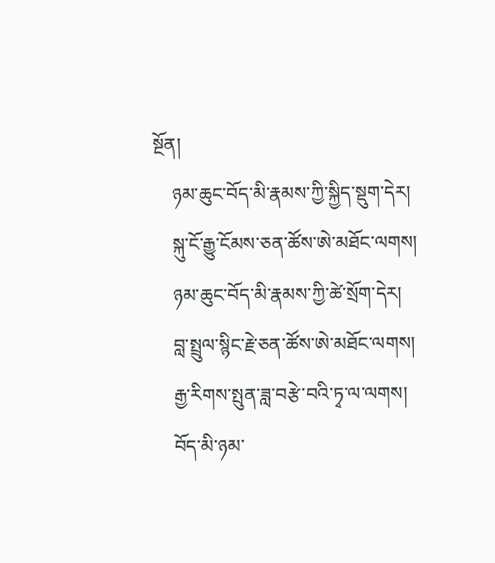སྔོན།
    ཉམ་ཆུང་བོད་མི་རྣམས་ཀྱི་སྐྱིད་སྡུག་དེར།
    སྐུ་ངོ་རྒྱུ་ངོམས་ཅན་ཚོས་ཨེ་མཐོང་ལགས།
    ཉམ་ཆུང་བོད་མི་རྣམས་ཀྱི་ཚེ་སྲོག་དེར།
    བླ་སྤྲུལ་སྙིང་རྗེ་ཅན་ཚོས་ཨེ་མཐོང་ལགས།
    རྒྱ་རིགས་སྤུན་ཟླ་བརྩེ་བའི་ཏྭ་ལ་ལགས།
    བོད་མི་ཉམ་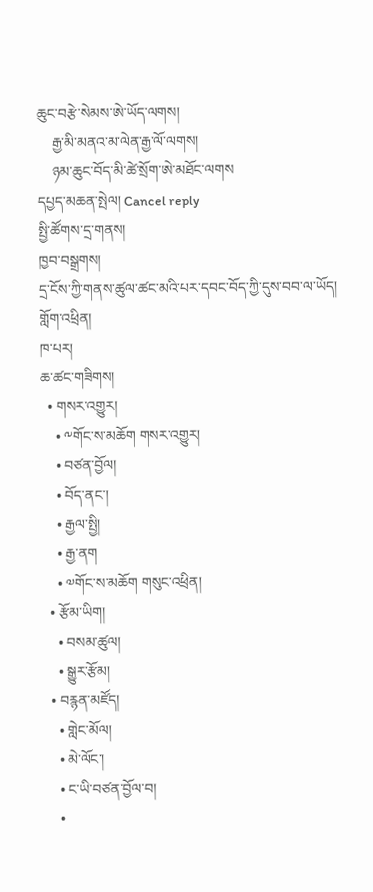ཆུང་བརྩེ་སེམས་ཨེ་ཡོད་ལགས།
    རྒྱ་མི་མནའ་མ་ལེན་རྒྱ་ལོ་ལགས།
    ཉམ་ཆུང་བོད་མི་ཚེ་སྲོག་ཨེ་མཐོང་ལགས
དཔྱད་མཆན་སྤེལ། Cancel reply
སྤྱི་ཚོགས་དྲ་གནས།
ཁྱབ་བསྒྲགས།
དྲ་ངོས་ཀྱི་གནས་ཚུལ་ཚང་མའི་པར་དབང་བོད་ཀྱི་དུས་བབ་ལ་ཡོད།
གློག་འཕྲིན།
ཁ་པར།
ཆ་ཚང་གཟིགས།
  • གསར་འགྱུར།
    • ༸གོང་ས་མཆོག གསར་འགྱུར།
    • བཙན་བྱོལ།
    • བོད་ནང་།
    • རྒྱལ་སྤྱི།
    • རྒྱ་ནག
    • ༧གོང་ས་མཆོག གསུང་འཕྲིན།
  • རྩོམ་ཡིག།
    • བསམ་ཚུལ།
    • སྒྱུར་རྩོམ།
  • བརྙན་མཛོད།
    • གླེང་མོལ།
    • མེ་ལོང་།
    • ང་ཡི་བཙན་བྱོལ་བ།
    •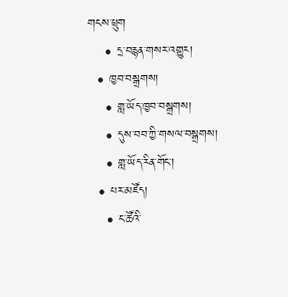གངས་ཕྲུག
    • དྲ་བརྙན་གསར་འགྱུར།
  • ཁྱབ་བསྒྲགས།
    • གླ་ཡོད་ཁྱབ་བསྒྲགས།
    • དུས་བབ་ཀྱི་གསལ་བསྒྲགས།
    • གླ་ཡོད་རིན་གོང་།
  • པར་མཛོད།
    • ང་ཚོའི་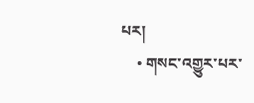པར།
    • གསང་འགྱུར་པར་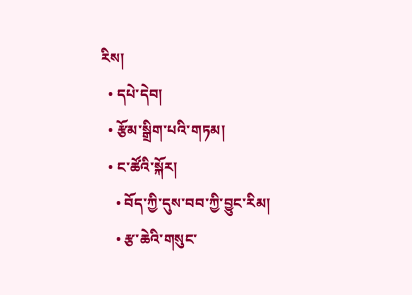རིས།
  • དཔེ་དེབ།
  • རྩོམ་སྒྲིག་པའི་གཏམ།
  • ང་ཚོའི་སྐོར།
    • བོད་ཀྱི་དུས་བབ་ཀྱི་བྱུང་རིམ།
    • རྩ་ཆེའི་གསུང་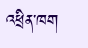འཕྲིན་ཁག